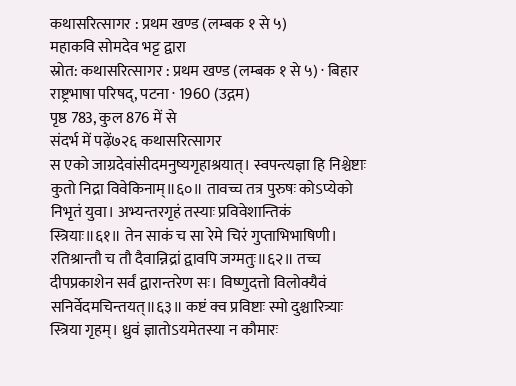कथासरित्सागर : प्रथम खण्ड (लम्बक १ से ५)
महाकवि सोमदेव भट्ट द्वारा
स्रोत: कथासरित्सागर : प्रथम खण्ड (लम्बक १ से ५) · बिहार राष्ट्रभाषा परिषद्, पटना · 1960 (उद्गम)
पृष्ठ 783, कुल 876 में से
संदर्भ में पढ़ें७२६ कथासरित्सागर
स एको जाग्रदेवांसीदमनुष्यगृहाश्रयात्। स्वपन्त्यज्ञा हि निश्चेष्टाः कुतो निद्रा विवेकिनाम्॥६०॥ तावच्च तत्र पुरुषः कोऽप्येको निभृतं युवा। अभ्यन्तरगृहं तस्याः प्रविवेशान्तिकं स्त्रियाः॥६१॥ तेन साकं च सा रेमे चिरं गुप्ताभिभाषिणी। रतिश्रान्तौ च तौ दैवान्निद्रां द्वावपि जग्मतुः॥६२॥ तच्च दीपप्रकाशेन सर्वं द्वारान्तरेण सः। विष्णुदत्तो विलोक्यैवं सनिर्वेदमचिन्तयत्॥६३॥ कष्टं क्व प्रविष्टाः स्मो दुश्चारित्र्याः स्त्रिया गृहम्। ध्रुवं ज्ञातोऽयमेतस्या न कौमारः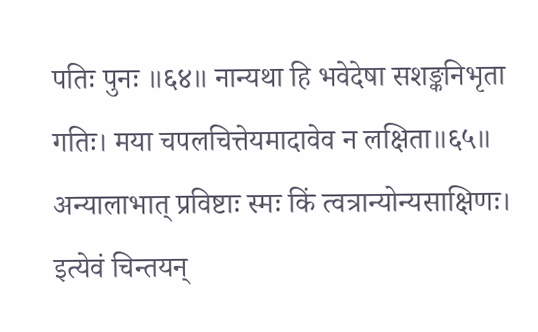पतिः पुनः ॥६४॥ नान्यथा हि भवेदेषा सशङ्कनिभृता गतिः। मया चपलचित्तेयमादावेव न लक्षिता॥६५॥ अन्यालाभात् प्रविष्टाः स्मः किं त्वत्रान्योन्यसाक्षिणः। इत्येवं चिन्तयन्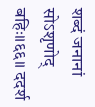शब्दं जनानां सोऽशृणोद् बहिः॥६६॥ ददर्श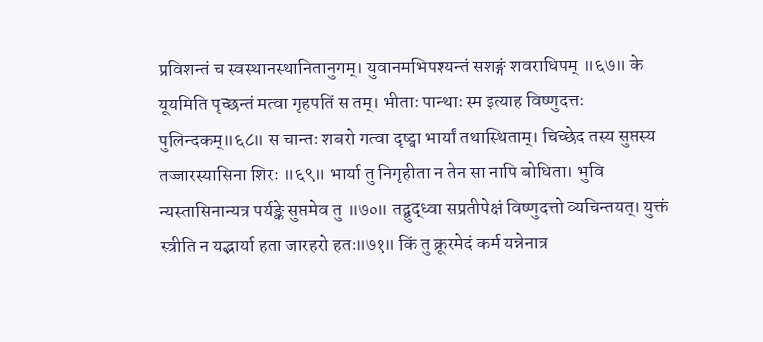प्रविशन्तं च स्वस्थानस्थानितानुगम्। युवानमभिपश्यन्तं सशङ्गं शवराधिपम् ॥६७॥ के यूयमिति पृच्छन्तं मत्वा गृहपतिं स तम्। भीताः पान्थाः स्म इत्याह विष्णुदत्तः पुलिन्दकम्॥६८॥ स चान्तः शबरो गत्वा दृष्ट्वा भार्यां तथास्थिताम्। चिच्छेद तस्य सुप्तस्य तज्जारस्यासिना शिरः ॥६९॥ भार्या तु निगृहीता न तेन सा नापि बोधिता। भुवि न्यस्तासिनान्यत्र पर्यङ्के सुप्तमेव तु ॥७०॥ तद्बुद्ध्वा सप्रतीपेक्षं विष्णुदत्तो व्यचिन्तयत्। युक्तं स्त्रीति न यद्भार्या हता जारहरो हतः॥७१॥ किं तु क्रूरमेदं कर्म यन्नेनात्र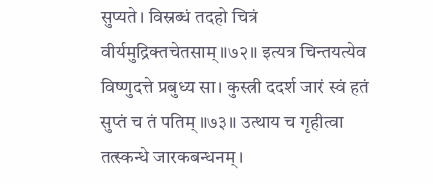सुप्यते। विस्रब्धं तदहो चित्रं वीर्यमुद्रिक्तचेतसाम्॥७२॥ इत्यत्र चिन्तयत्येव विष्णुदत्ते प्रबुध्य सा। कुस्त्री ददर्श जारं स्वं हतं सुप्तं च तं पतिम् ॥७३॥ उत्थाय च गृहीत्वा तत्स्कन्धे जारकबन्धनम्।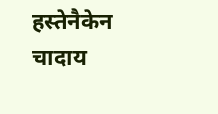हस्तेनैकेन चादाय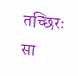तच्छिरः सा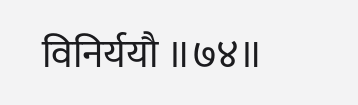विनिर्ययौ ॥७४॥